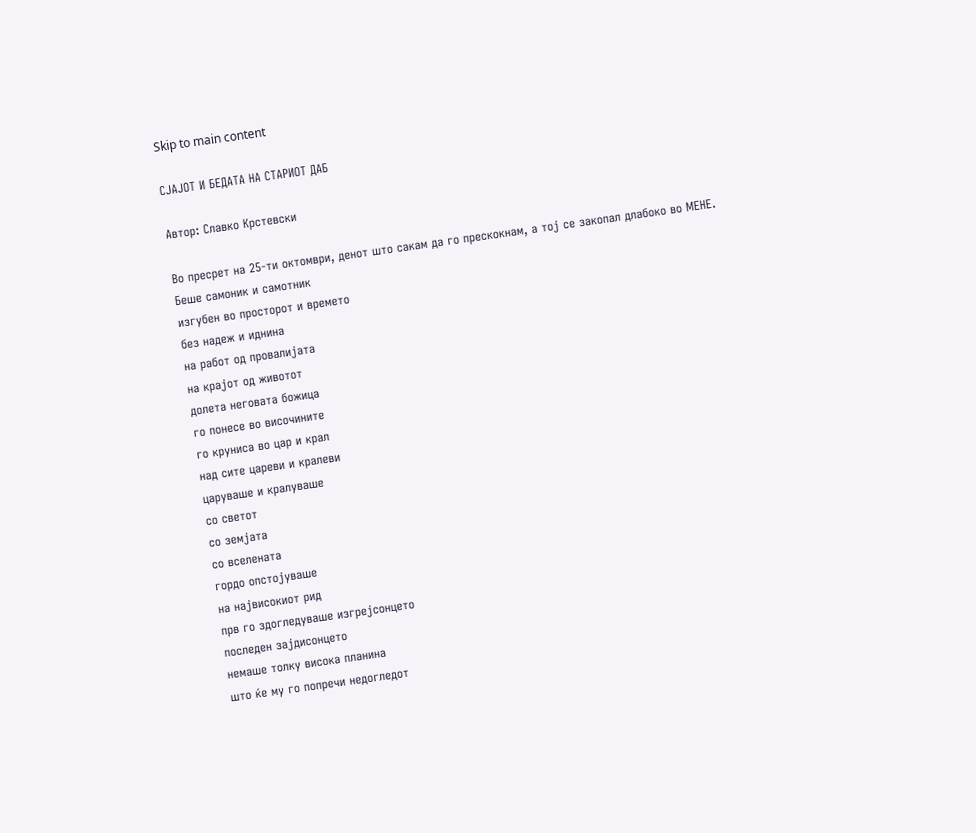Skip to main content

СЈАЈОТ И БЕДАТА НА СТАРИОТ ДАБ

Автор: Славко Крстевски

Во пресрет на 25-ти октомври, денот што сакам да го прескокнам, а тој се закопал длабоко во МЕНЕ.
Беше самоник и самотник
изгубен во просторот и времето
без надеж и иднина
на работ од провалијата
на крајот од животот
долета неговата божица
го понесе во височините
го круниса во цар и крал
над сите цареви и кралеви
царуваше и кралуваше
со светот
со земјата
со вселената
гордо опстојуваше
на највисокиот рид
прв го здогледуваше изгрејсонцето
последен зајдисонцето
немаше толку висока планина
што ќе му го попречи недогледот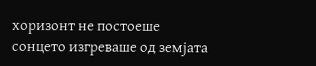хоризонт не постоеше
сонцето изгреваше од земјата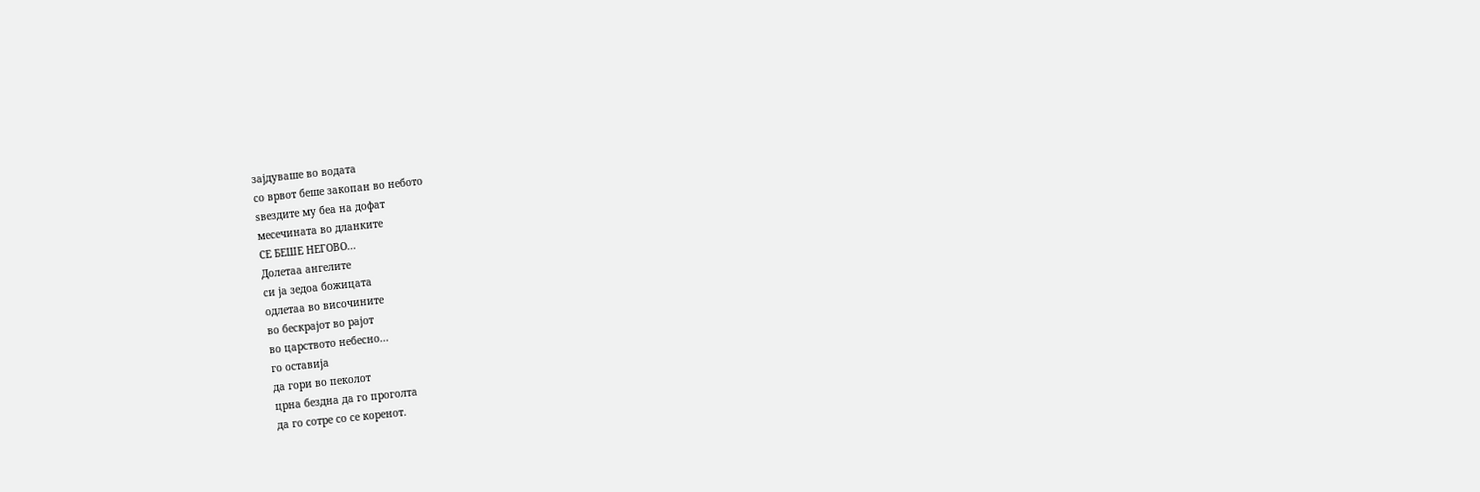зајдуваше во водата
со врвот беше закопан во небото
ѕвездите му беа на дофат
месечината во дланките
СЕ БЕШЕ НЕГОВО...
Долетаа ангелите
си ја зедоа божицата
одлетаа во височините
во бескрајот во рајот
во царството небесно...
го оставија
да гори во пеколот
црна бездна да го проголта
да го сотре со се коренот.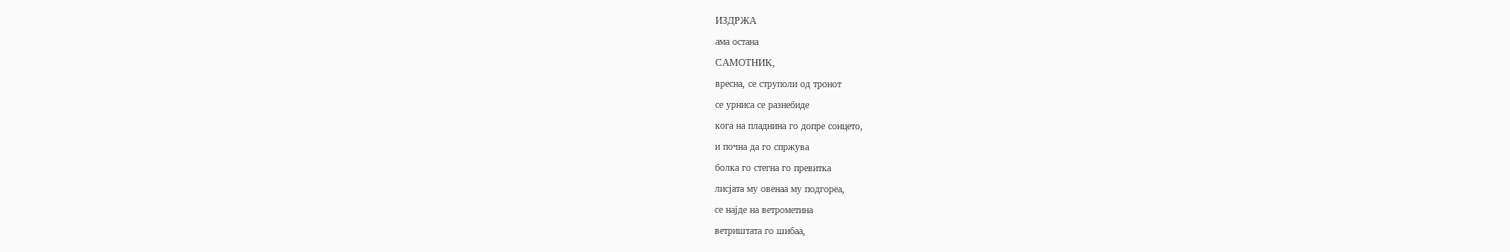ИЗДРЖА
ама остана
САМОТНИК,
вресна, се струполи од тронот
се урниса се разнебиде
кога на пладнина го допре сонцето,
и почна да го спржува
болка го стегна го превитка
лисјата му овенаа му подгореа,
се најде на ветрометина
ветриштата го шибаа,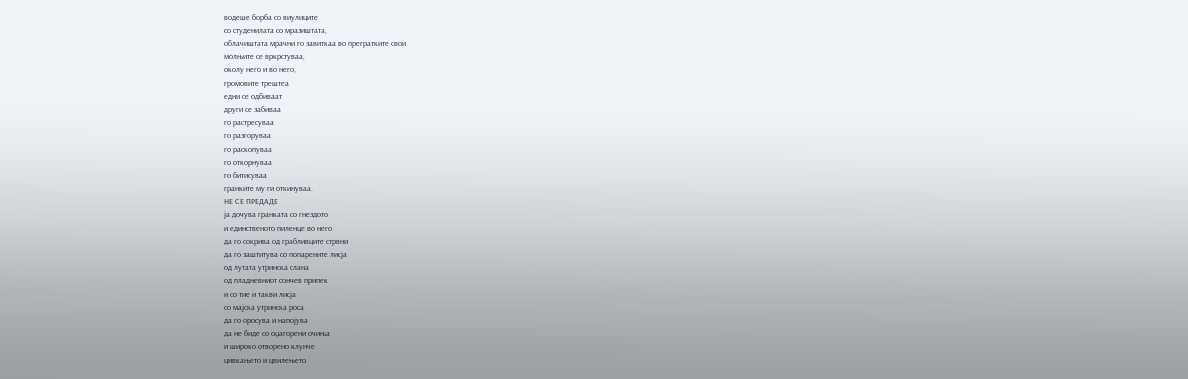водеше борба со виулиците
со студенилата со мразиштата,
облачиштата мрачни го завиткаа во прегратките свои
молњите се вркрстуваа,
околу него и во него,
громовите трештеа
едни се одбиваат
други се забиваа
го растресуваа
го разгоруваа
го раскопуваа
го откорнуваа
го битисуваа
гранките му ги откинуваа.
НЕ СЕ ПРЕДАДЕ
ја дочува гранката со гнездото
и единственото пиленце во него
да го сокрива од грабливците стрвни
да го заштитува со попарените лисја
од лутата утринска слана
од пладневниот сончев припек
и со тие и такви лисја
со мајска утринска роса
да го оросува и напојува
да не биде со оџагорени очиња
и широко отворено клунче
цивкањето и цвилењето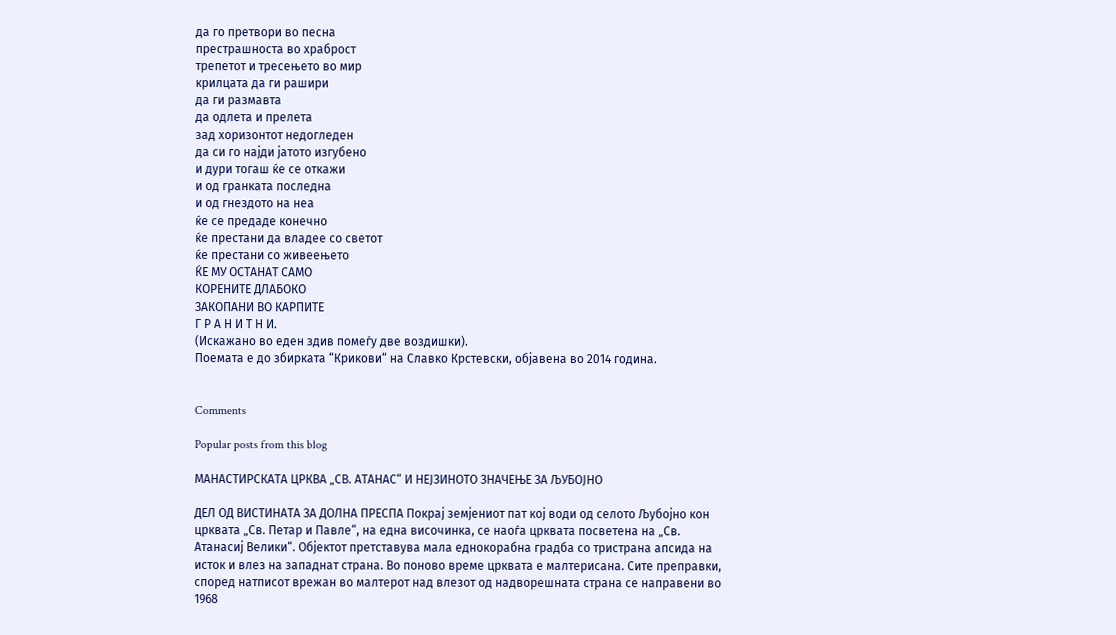да го претвори во песна
престрашноста во храброст
трепетот и тресењето во мир
крилцата да ги рашири
да ги размавта
да одлета и прелета
зад хоризонтот недогледен
да си го најди јатото изгубено
и дури тогаш ќе се откажи
и од гранката последна
и од гнездото на неа
ќе се предаде конечно
ќе престани да владее со светот
ќе престани со живеењето
ЌЕ МУ ОСТАНАТ САМО
КОРЕНИТЕ ДЛАБОКО
ЗАКОПАНИ ВО КАРПИТЕ
Г Р А Н И Т Н И.
(Искажано во еден здив помеѓу две воздишки).
Поемата е до збирката “Крикови“ на Славко Крстевски, објавена во 2014 година.


Comments

Popular posts from this blog

МАНАСТИРСКАТА ЦРКВА „СВ. АТАНАС“ И НЕЈЗИНОТО ЗНАЧЕЊЕ ЗА ЉУБОЈНО

ДЕЛ ОД ВИСТИНАТА ЗА ДОЛНА ПРЕСПА Покрај земјениот пат кој води од селото Љубојно кон црквата „Св. Петар и Павле“, на една височинка, се наоѓа црквата посветена на „Св. Атанасиј Велики“. Објектот претставува мала еднокорабна градба со тристрана апсида на исток и влез на западнат страна. Во поново време црквата е малтерисана. Сите преправки, според натписот врежан во малтерот над влезот од надворешната страна се направени во 1968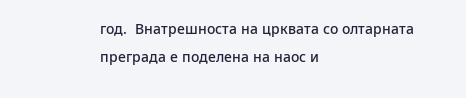год.  Внатрешноста на црквата со олтарната преграда е поделена на наос и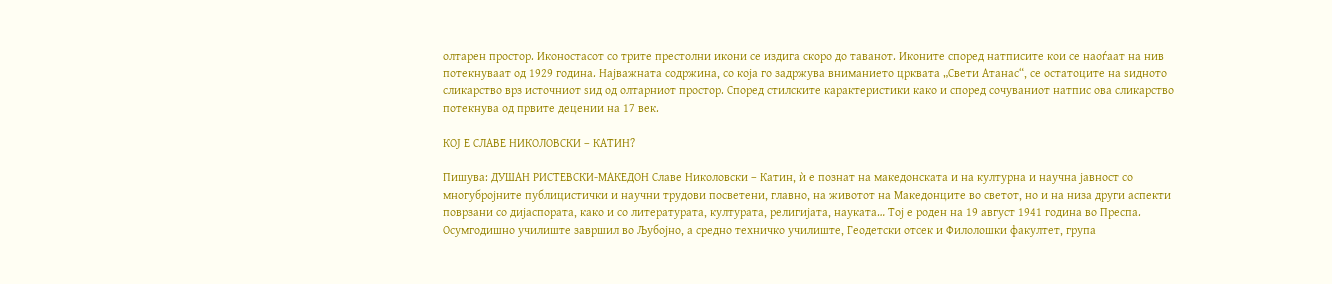олтарен простор. Иконостасот со трите престолни икони се издига скоро до таванот. Иконите според натписите кои се наоѓаат на нив потекнуваат од 1929 година. Најважната содржина, со која го задржува вниманието црквата „Свети Атанас“, се остатоците на ѕидното сликарство врз источниот ѕид од олтарниот простор. Според стилските карактеристики како и според сочуваниот натпис ова сликарство потекнува од првите децении на 17 век.

КОЈ Е СЛАВЕ НИКОЛОВСКИ – КАТИН?

Пишува: ДУШАН РИСТЕВСКИ-МАКЕДОН Славе Николовски – Катин, ѝ е познат на македонската и на културна и научна јавност со многубројните публицистички и научни трудови посветени, главно, на животот на Македонците во светот, но и на низа други аспекти поврзани со дијаспората, како и со литературата, културата, религијата, науката… Тој е роден на 19 август 1941 година во Преспа. Осумгодишно училиште завршил во Љубојно, а средно техничко училиште, Геодетски отсек и Филолошки факултет, група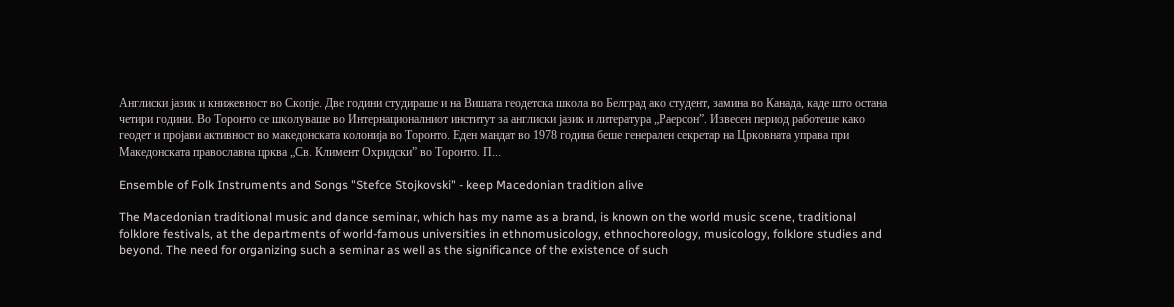Англиски јазик и книжевност во Скопје. Две години студираше и на Вишата геодетска школа во Белград ако студент, замина во Канада, каде што остана четири години. Во Торонто се школуваше во Интернационалниот институт за англиски јазик и литература „Раерсон”. Извесен период работеше како геодет и пројави активност во македонската колонија во Торонто. Еден мандат во 1978 година беше генерален секретар на Црковната управа при Македонската православна црква „Св. Климент Охридски” во Торонто. П...

Ensemble of Folk Instruments and Songs "Stefce Stojkovski" - keep Macedonian tradition alive

The Macedonian traditional music and dance seminar, which has my name as a brand, is known on the world music scene, traditional folklore festivals, at the departments of world-famous universities in ethnomusicology, ethnochoreology, musicology, folklore studies and beyond. The need for organizing such a seminar as well as the significance of the existence of such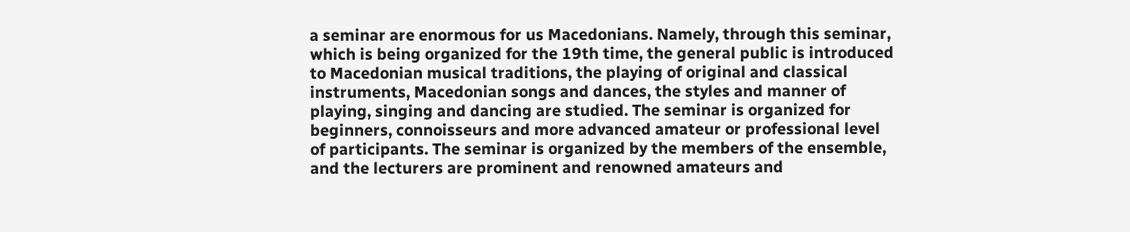a seminar are enormous for us Macedonians. Namely, through this seminar, which is being organized for the 19th time, the general public is introduced to Macedonian musical traditions, the playing of original and classical instruments, Macedonian songs and dances, the styles and manner of playing, singing and dancing are studied. The seminar is organized for beginners, connoisseurs and more advanced amateur or professional level of participants. The seminar is organized by the members of the ensemble, and the lecturers are prominent and renowned amateurs and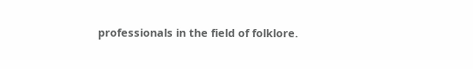professionals in the field of folklore.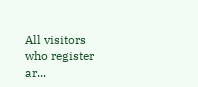All visitors who register ar...